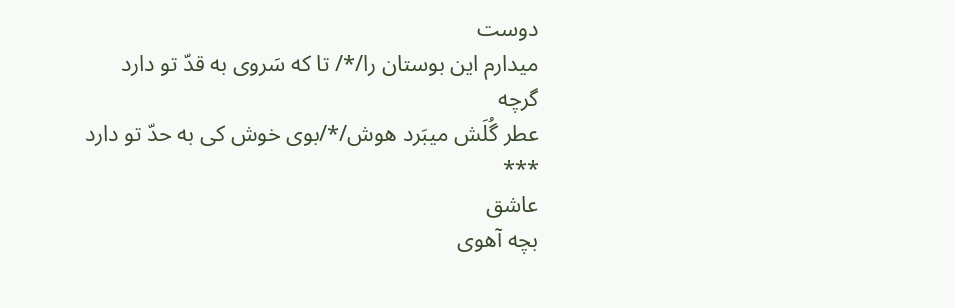دوست
میدارم این بوستان را/*/ تا که سَروی به قدّ تو دارد
گرچه
عطر گُلَش میبَرد هوش/*/بوی خوش کی به حدّ تو دارد
***
عاشق
بچه آهوی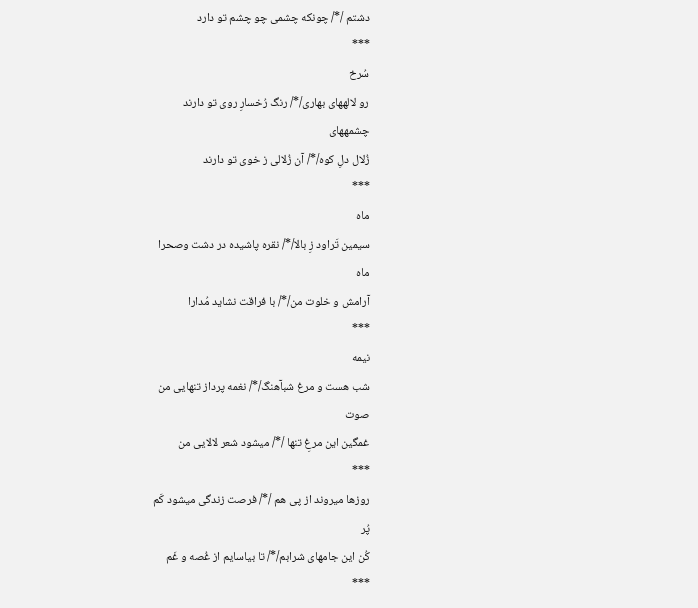دشتم /*/ چونکه چشمی چو چشم تو دارد
***
سُرخ
رو لالههای بهاری/*/ رنگ رُخسارِ روی تو دارند
چشمههای
زُلال دلِ کوه/*/ آن زُلالی ز خوی تو دارند
***
ماه
سیمین تَراود زِ بالا/*/ نقره پاشیده در دشت وصحرا
ماه
آرامش و خلوت من/*/ با فراقت نشاید مُدارا
***
نیمه
شب هست و مرغ شبآهنگ/*/ نغمه پرداز تنهایی من
صوت
غمگین این مرغِ تنها /*/ میشود شعر لالایی من
***
روزها میروند از پی هم /*/ فرصت زندگی میشود کَم
پُر
کُن این جامهای شرابم/*/ تا بیاسایم از غُصه و غَم
***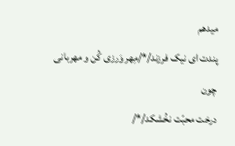میدهم
پندت ای نیک فرزند/*/مِهر وَرزی کُن و مهربانی
چون
درخت محبّت نخُشکد/*/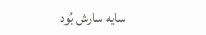سایه سارش بُود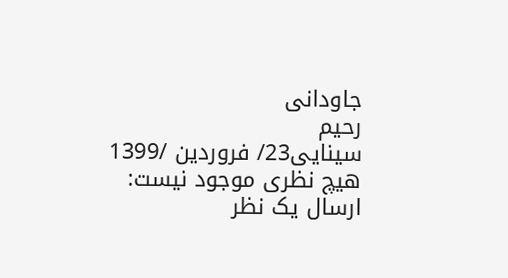جاودانی
رحیم
سینایی23/ فروردین /1399
هیچ نظری موجود نیست:
ارسال یک نظر